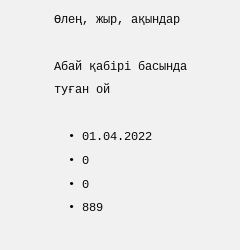Өлең, жыр, ақындар

Абай қабірі басында туған ой

  • 01.04.2022
  • 0
  • 0
  • 889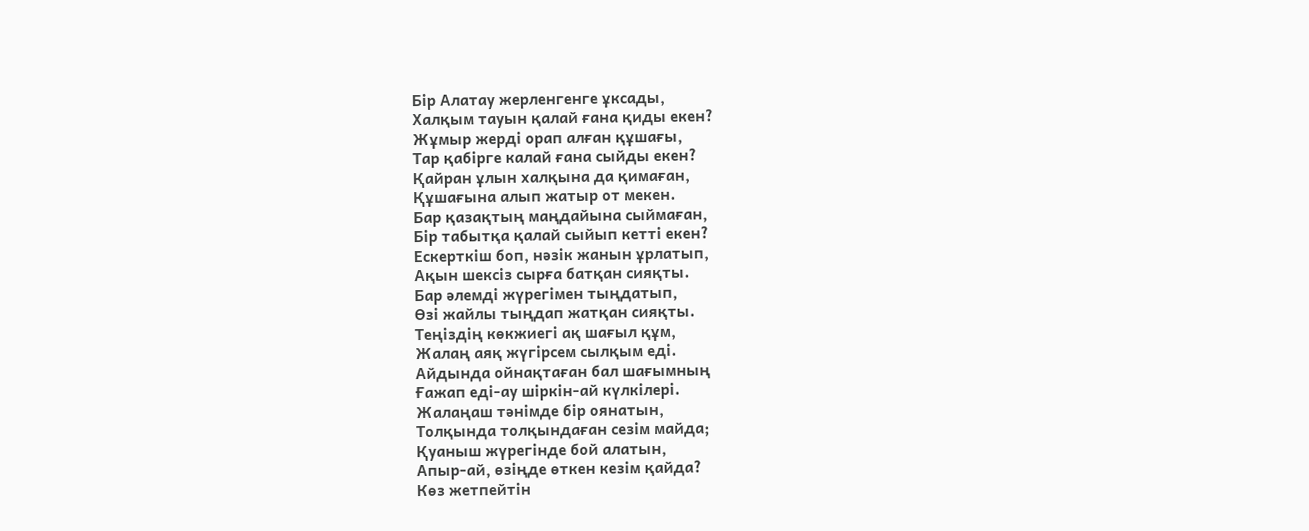Бір Алатау жерленгенге ұксады,
Халқым тауын қалай ғана қиды екен?
Жұмыр жерді орап алған құшағы,
Тар қабірге калай ғана сыйды екен?
Қайран ұлын халқына да қимаған,
Құшағына алып жатыр от мекен.
Бар қазақтың маңдайына сыймаған,
Бір табытқа қалай сыйып кетті екен?
Ескерткіш боп, нәзік жанын ұрлатып,
Ақын шексіз сырға батқан сияқты.
Бар әлемді жүрегімен тыңдатып,
Өзі жайлы тыңдап жатқан сияқты.
Теңіздің көкжиегі ақ шағыл құм,
Жалаң аяқ жүгірсем сылқым еді.
Айдында ойнақтаған бал шағымның
Ғажап еді-ау шіркін-ай күлкілері.
Жалаңаш тәнімде бір оянатын,
Толқында толқындаған сезім майда;
Қуаныш жүрегінде бой алатын,
Апыр-ай, өзіңде өткен кезім қайда?
Көз жетпейтін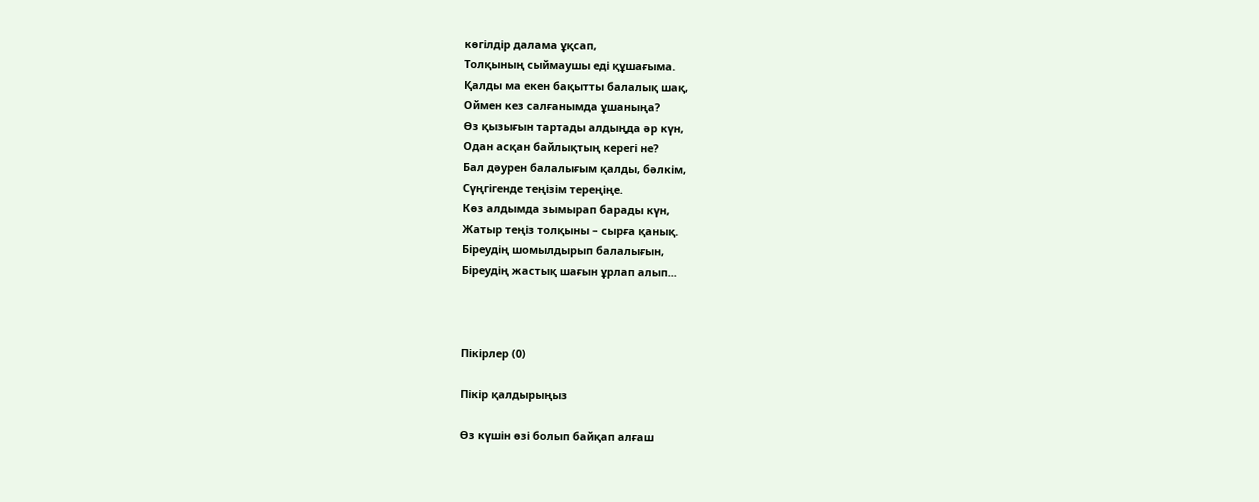көгілдір далама ұқсап,
Толқының сыймаушы еді құшағыма.
Қалды ма екен бақытты балалық шақ,
Оймен кез салғанымда ұшаныңа?
Өз қызығын тартады алдыңда әр күн,
Одан асқан байлықтың керегі не?
Бал дәурен балалығым қалды, бәлкім,
Сүңгігенде теңізім тереңіңе.
Көз алдымда зымырап барады күн,
Жатыр теңіз толқыны – сырға қанық.
Біреудің шомылдырып балалығын,
Біреудің жастық шағын ұрлап алып...



Пікірлер (0)

Пікір қалдырыңыз

Өз күшін өзі болып байқап алғаш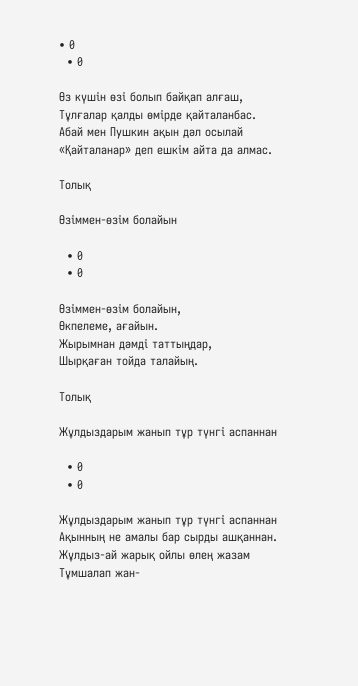• 0
  • 0

Өз күшін өзі болып байқап алғаш,
Тұлғалар қалды өмірде қайталанбас.
Абай мен Пушкин ақын дәл осылай
«Қайталанар» деп ешкім айта да алмас.

Толық

Өзіммен-өзім болайын

  • 0
  • 0

Өзіммен-өзім болайын,
Өкпелеме, ағайын.
Жырымнан дәмді таттыңдар,
Шырқаған тойда талайың.

Толық

Жұлдыздарым жанып тұр түнгі аспаннан

  • 0
  • 0

Жұлдыздарым жанып тұр түнгі аспаннан
Ақынның не амалы бар сырды ашқаннан.
Жұлдыз-ай жарық ойлы өлең жазам
Тұмшалап жан-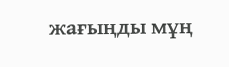жағыңды мұң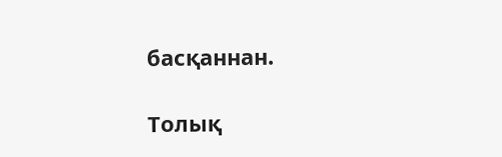басқаннан.

Толық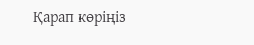Қарап көріңіз